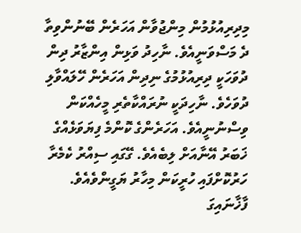މިދިރިއުޅުމުން މިންޖުވާން އަހަރެން ބޭނުންވިތާ ދެ މަސްވަނީއެވެ. ނާހިދު ވަޅިން އިންޒާރު ދިން ދުވަހަކީ ދިރިއުޅުމުގެ ނިދިން އަހަރެން ހޭލައްވާލި ދުވަހެވެ. ނާހިދަކީ ނުރައްކާތެރި މީހެއްކަން ވިސްނުނީއެވެ. އަހަރެންގެ ކޮންމެ ފިޔަވަޅެއްގެ ޚަބަރު އޭނާއަށް ލިބެއެވެ. ގޭގައި ސިއްރު ކެމެރާ ހަރުކޮށްފައި ހުރީކަން މިހާރު ޔަގީންވެއެވެ. ފާޚާނައިގަ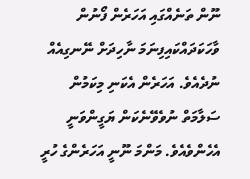ނޫން ތަނެއްގައި އަހަރެން ފޯނުން ވާހަކަދައްކައިފިނަމަ ނާހިދަށް ނޭނގިއެއް ނުދެއެވެ. އަހަރެން އެކަނި މިކަމުން ސަލާމަތް ނުވެވޭނެކަން ޔަގީންވަނީ އެހެންވެއެވެ. މަންމަ ނޫނީ އަހަރެންގެ ހުރީ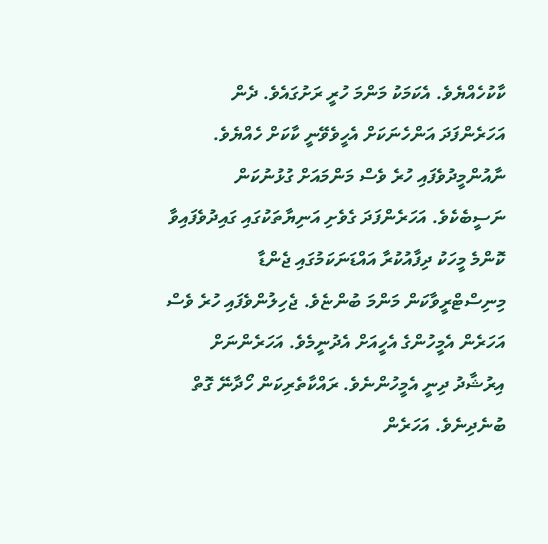ކާކުހެއްޔެވެ. އެކަމަކު މަންމަ ހުރީ ރަށުގައެވެ. ދެން އަހަރެންފަދަ އަންހެނަކަށް އެހީވެވޭނީ ކާކަށް ހެއްޔެވެ. ނާއުންމީދުވެފައި ހުރެ ވެސް މަންމައަށް ގުޅުނުކަން ނަސީބެކެވެ. އަހަރެންފަދަ ގެވެށި އަނިޔާތަކުގައި ގައިދުވެފައިވާ ކޮންމެ މީހަކު ދިފާއުކުރާ އައްޑަނަކަމުގައި ޖެންޑާ މިނިސްޓްރީވާކަން މަންމަ ބުންޏެވެ. ޖެހިލުންވެފައި ހުރެ ވެސް އަހަރެން އެމީހުންގެ އެހީއަށް އެދުނީމެވެ. އަހަރެންނަށް އިރުޝާދު ދިނީ އެމީހުންނެވެ. ރައްކާތެރިކަން ހޯދާނޭ ގޮތް ބުނެދިނެވެ. އަހަރެން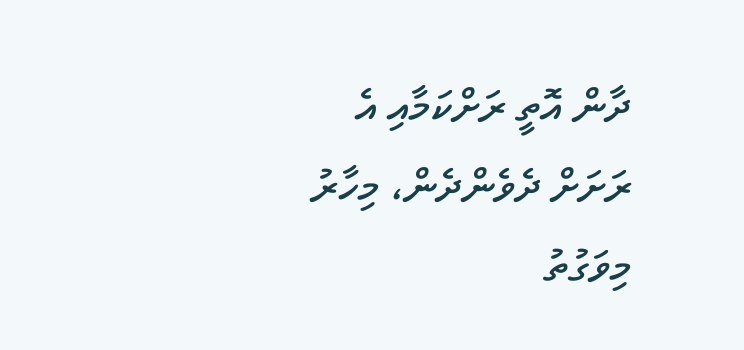ދާން އޮތީ ރަށްކަމާއި އެ ރަށަށް ދެވެންދެން، މިހާރު މިވަގުތު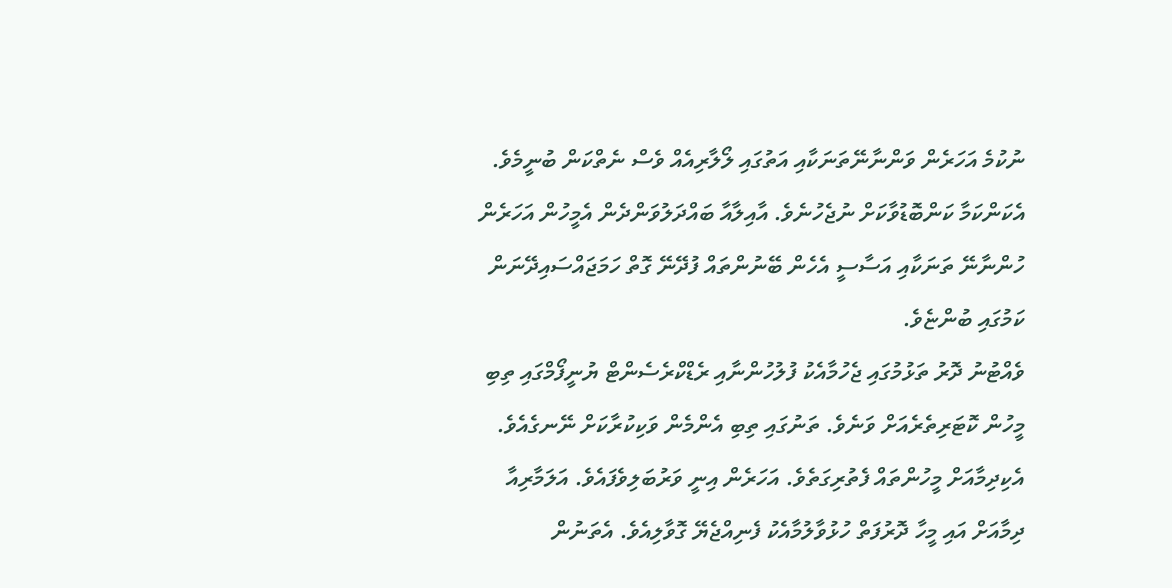ނުކުމެ އަހަރެން ވަންނާނޭތަނަކާއި އަތުގައި ލޯލާރިއެއް ވެސް ނެތްކަން ބުނީމެވެ. އެކަންކަމާ ކަންބޮޑުވާކަށް ނުޖެހުނެވެ. އާއިލާއާ ބައްދަލުވަންދެން އެމީހުން އަހަރެން ހުންނާނޭ ތަނަކާއި އަސާސީ އެހެން ބޭނުންތައް ފުދޭނޭ ގޮތް ހަމަޖައްސައިދޭނަން ކަމުގައި ބުންޏެވެ.
ވެއްޓުނު ދޮރު ތަޅުމުގައި ޖެހުމާއެކު ފުލުހުންނާއި ރެޑްކްރެސެންޓް ޔުނީފޯމްގައި ތިބި މީހުން ކޮޓަރިތެރެއަށް ވަނެވެ. ތަނުގައި ތިބި އެންމެން ވަކިކުރާކަށް ނޭނގެއެވެ. އެކިދިމާއަށް މީހުންތައް ފެތުރިގަތެވެ. އަހަރެން އިނީ ވަރުބަލިވެފައެވެ. އަލަމާރިއާ ދިމާއަށް އައި މީހާ ދޮރުފަތް ހުޅުވާލުމާއެކު ފެނިއްޖެޔޭ ގޮވާލިއެވެ. އެތަނުން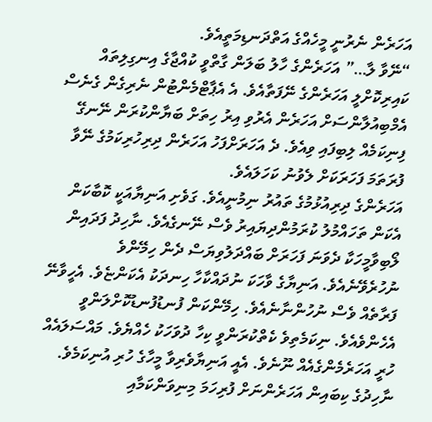އަހަރެން ނެރުނީ މީހެއްގެ އަތްދަނޑިމަތީއެވެ.
“ނޭވާ ލާ…” އަހަރެންގެ ހާލު ބަލަން ގާތްވީ ކުއްޖާގެ އިނގިލިތައް ކައިރިކޮށްލީ އަހަރެންގެ ނޭފަތާއެވެ. އެ އެޕާޓްމެންޓުން ނެރިގެން ގެނެސް އެމްބިއުލާންސަށް އަހަރެން އެރުވި އިރު ހިތަށް ބަޔާންކުރަން ނޭނގޭ ފިނިކަމެއް ލިބިފައި ވިއެވެ. ދެ އަހަރަށްފަހު އަހަރެން ދިރިހުރިކަމުގެ ނޭވާ ފުރަތަމަ ފަހަރަކަށް ލެވުނު ކަހަލައެވެ.
އަހަރެންގެ ދިރިއުޅުމުގެ ތައުރު ނިމުނީއެވެ. ގަވެށި އަނިޔާއަކީ ކޮބާކަން އެކަން ތަހައްމުލު ކުރަމުންދިޔައިރު ވެސް ނޭނގެއެވެ. ނާހިދު ފަދައިން ލޯބިވާމީހަކާ ދެވަނަ ފަހަރަށް ބައްދަލުވިޔަސް ދެން ހިމޭންވެ ނުހުރެވޭނެއެވެ. އަނިޔާގެ ވާހަކަ ނުދައްކާހާ ހިނދަކު އެކަންޏެވެ. އެހީވާނޭ ފަރާތެއް ވެސް ނުހުންނާނެއެވެ. ހިމޭންކަން ފުނޑުފުނޑުކޮށްލަންވީ އެހެންވެއެވެ. ނިކަމެތިވެ ކެތްކުރަންވީ ކިހާ ދުވަހަކު ހެއްޔެވެ. މައްސަލައެއް ހުރީ އަހަރެމެންގެއެއް ނޫނެވެ. އެއީ އަނިޔާވެރިވާ މީހާގެ ހުރި އުނިކަމެވެ. ނާހިދުގެ ކިބައިން އަހަރެންނަށް ފުރިހަމަ މިނިވަންކަމާއި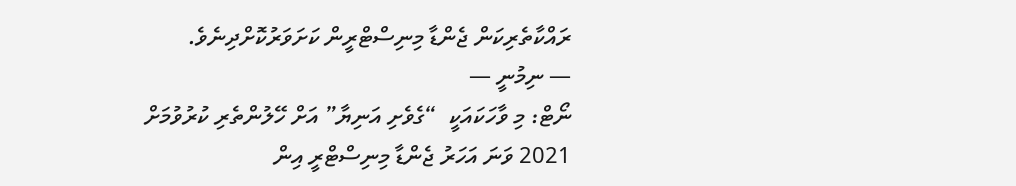ރައްކާތެރިކަން ޖެންޑާ މިނިސްޓްރީން ކަށަވަރުކޮށްދިނެވެ.
— ނިމުނީ —
ނޯޓް: މި ވާހަކައަކީ  “ގެވެށި އަނިޔާ” އަށް ހޭލުންތެރި ކުރުވުމަށް 2021 ވަނަ އަހަރު ޖެންޑާ މިނިސްޓްރީ އިން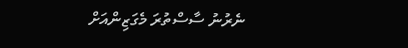ނެރުނު ސާސްތުރަ މެގަޒިންއަށް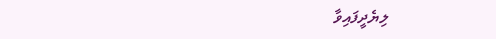ލިޔެދީފައިވާ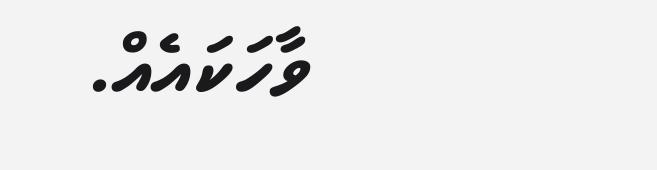ވާހަކައެއް.